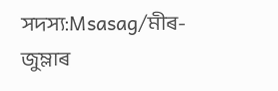সদস্য:Msasag/মীৰ-জুম্লাৰ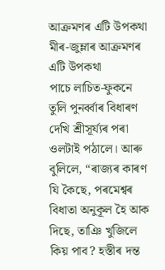আক্ৰমণৰ এটি উপকথা
মীৰ-জুম্লাৰ আক্ৰমণৰ এটি উপকথা
পাচে লাচিত-ফুকনে তুলি পুনৰ্ব্বাৰ বিধাৰণ দেখি শ্ৰীসূৰ্য্যৰ পৰা ওলটাই পঠালে। আৰু বুলিলে, “ৰাজ্যৰ কাৰণ যি কৈছে, পৰমেশ্বৰ বিধাতা অনুকূল হৈ আক দিছে, তাঞি খুজিলে কিয় পাব? হস্তীৰ দন্ত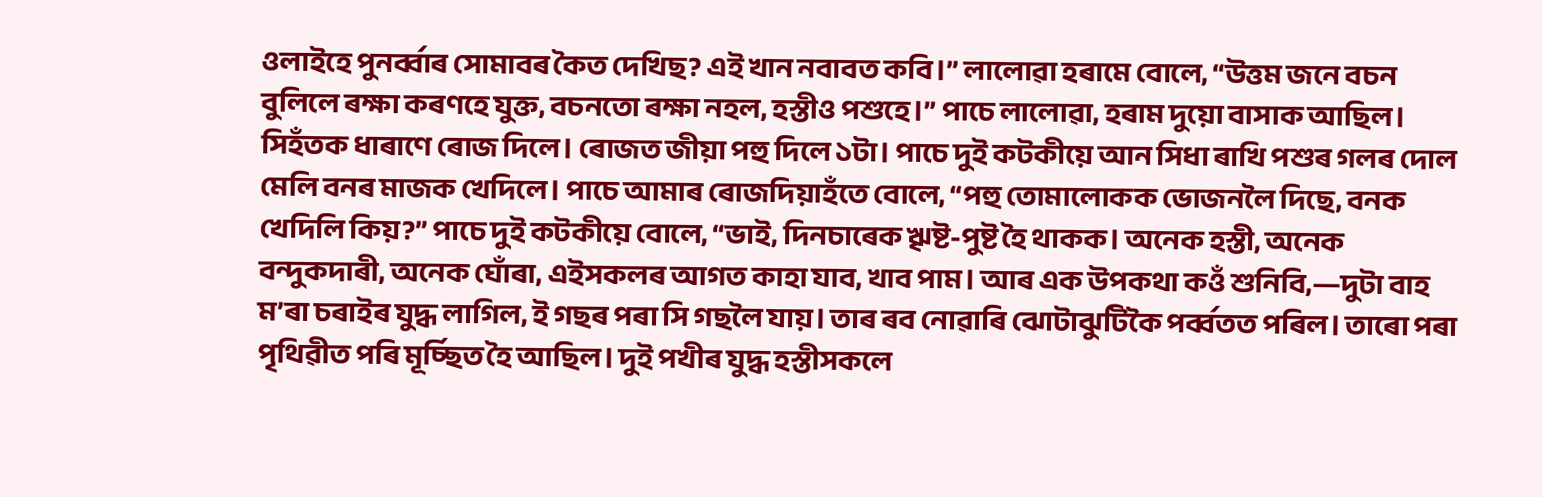ওলাইহে পুনৰ্ব্বাৰ সোমাবৰ কৈত দেখিছ? এই খান নবাবত কবি।” লালোৱা হৰামে বোলে, “উত্তম জনে বচন বুলিলে ৰক্ষা কৰণহে যুক্ত, বচনতো ৰক্ষা নহল, হস্তীও পশুহে।” পাচে লালোৱা, হৰাম দুয়ো বাসাক আছিল। সিহঁতক ধাৰাণে ৰোজ দিলে। ৰোজত জীয়া পহু দিলে ১টা। পাচে দুই কটকীয়ে আন সিধা ৰাখি পশুৰ গলৰ দোল মেলি বনৰ মাজক খেদিলে। পাচে আমাৰ ৰোজদিয়াহঁতে বোলে, “পহু তোমালোকক ভোজনলৈ দিছে, বনক খেদিলি কিয়?” পাচে দুই কটকীয়ে বোলে, “ভাই, দিনচাৰেক ৠষ্ট-পুষ্ট হৈ থাকক। অনেক হস্তী, অনেক বন্দুকদাৰী, অনেক ঘোঁৰা, এইসকলৰ আগত কাহা যাব, খাব পাম। আৰ এক উপকথা কওঁ শুনিবি,―দুটা বাহ ম’ৰা চৰাইৰ যুদ্ধ লাগিল, ই গছৰ পৰা সি গছলৈ যায়। তাৰ ৰব নোৱাৰি ঝোটাঝুটিকৈ পৰ্ব্বতত পৰিল। তাৰো পৰা পৃথিৱীত পৰি মূৰ্চ্ছিত হৈ আছিল। দুই পখীৰ যুদ্ধ হস্তীসকলে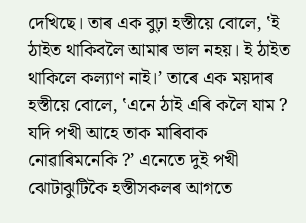দেখিছে। তাৰ এক বুঢ়া হস্তীয়ে বোলে, ‛ই ঠাইত থাকিবলৈ আমাৰ ভাল নহয়। ই ঠাইত থাকিলে কল্যাণ নাই।’ তাৰে এক ময়দাৰ হস্তীয়ে বোলে, ‛এনে ঠাই এৰি কলৈ যাম ? যদি পখী আহে তাক মাৰিবাক নোৱাৰিমনেকি ?’ এনেতে দুই পখী ঝোটাঝুটিকৈ হস্তীসকলৰ আগতে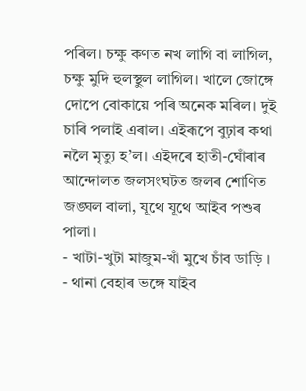পৰিল। চক্ষু কণত নখ লাগি বা লাগিল, চক্ষু মুদি হুলস্থুল লাগিল। খালে জোঙ্গে দোপে বোকায়ে পৰি অনেক মৰিল। দুই চাৰি পলাই এৰাল। এইৰূপে বুঢ়াৰ কথা নলৈ মৃত্যু হ’ল। এইদৰে হাতী-ঘোঁৰাৰ আন্দোলত জলসংঘটত জলৰ শোণিত জঙ্ঘল বালা, যূথে যূথে আইব পশুৰ পালা।
- খাটা-খুটা মাজুম-খাঁ মুখে চাঁব ডাড়ি ।
- থানা বেহাৰ ভঙ্গে যাইব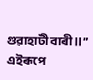গুৱাহাটী বাৰী ॥”
এইৰূপে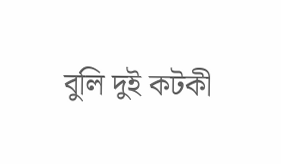বুলি দুই কটকী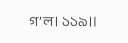গ’ল। ১১৯॥